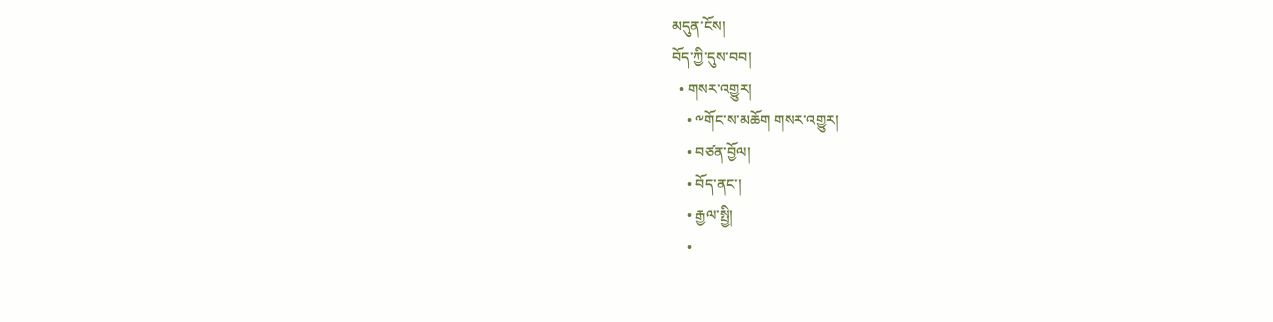མདུན་ངོས།
བོད་ཀྱི་དུས་བབ།
  • གསར་འགྱུར།
    • ༸གོང་ས་མཆོག གསར་འགྱུར།
    • བཙན་བྱོལ།
    • བོད་ནང་།
    • རྒྱལ་སྤྱི།
    •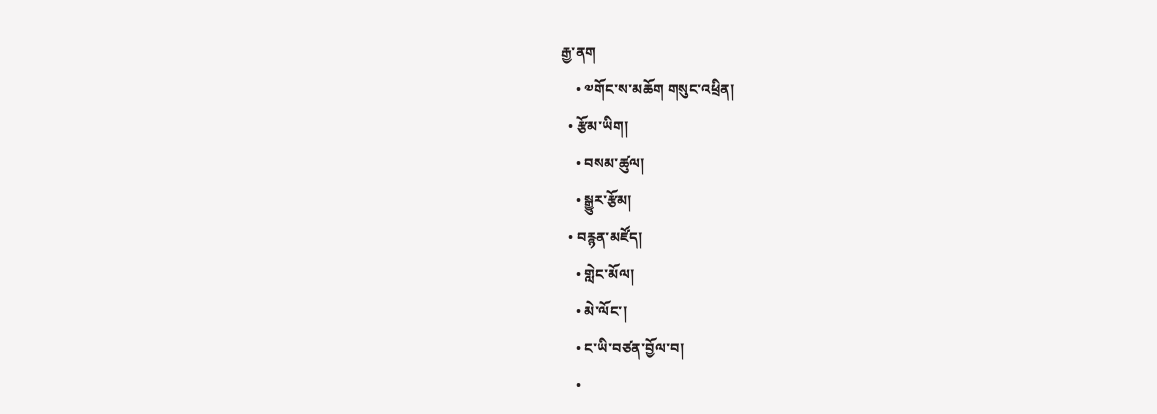རྒྱ་ནག
    • ༧གོང་ས་མཆོག གསུང་འཕྲིན།
  • རྩོམ་ཡིག།
    • བསམ་ཚུལ།
    • སྒྱུར་རྩོམ།
  • བརྙན་མཛོད།
    • གླེང་མོལ།
    • མེ་ལོང་།
    • ང་ཡི་བཙན་བྱོལ་བ།
    •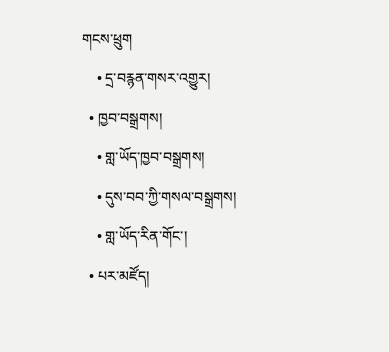གངས་ཕྲུག
    • དྲ་བརྙན་གསར་འགྱུར།
  • ཁྱབ་བསྒྲགས།
    • གླ་ཡོད་ཁྱབ་བསྒྲགས།
    • དུས་བབ་ཀྱི་གསལ་བསྒྲགས།
    • གླ་ཡོད་རིན་གོང་།
  • པར་མཛོད།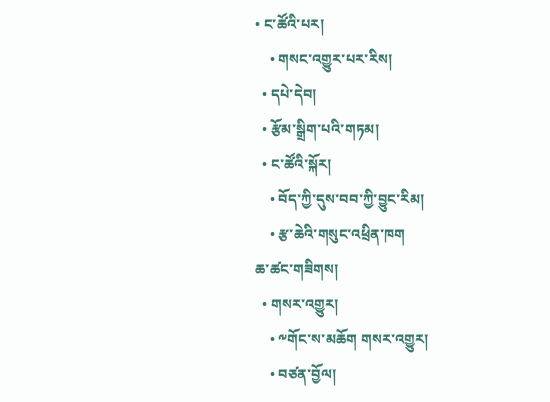• ང་ཚོའི་པར།
    • གསང་འགྱུར་པར་རིས།
  • དཔེ་དེབ།
  • རྩོམ་སྒྲིག་པའི་གཏམ།
  • ང་ཚོའི་སྐོར།
    • བོད་ཀྱི་དུས་བབ་ཀྱི་བྱུང་རིམ།
    • རྩ་ཆེའི་གསུང་འཕྲིན་ཁག
ཆ་ཚང་གཟིགས།
  • གསར་འགྱུར།
    • ༸གོང་ས་མཆོག གསར་འགྱུར།
    • བཙན་བྱོལ།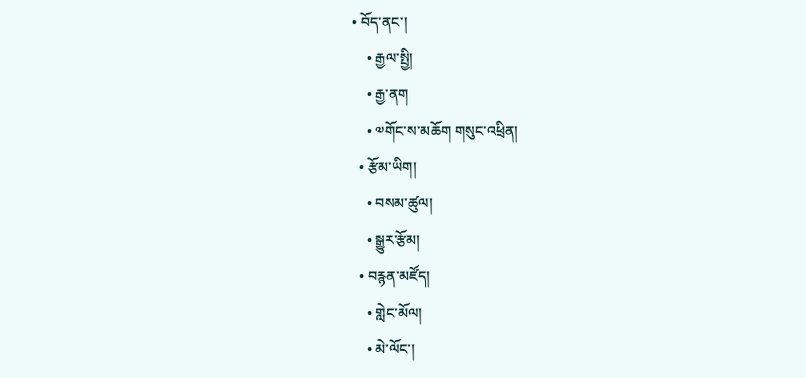• བོད་ནང་།
    • རྒྱལ་སྤྱི།
    • རྒྱ་ནག
    • ༧གོང་ས་མཆོག གསུང་འཕྲིན།
  • རྩོམ་ཡིག།
    • བསམ་ཚུལ།
    • སྒྱུར་རྩོམ།
  • བརྙན་མཛོད།
    • གླེང་མོལ།
    • མེ་ལོང་།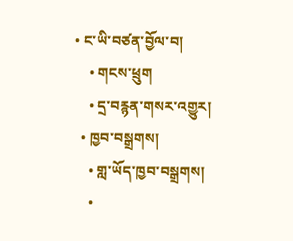• ང་ཡི་བཙན་བྱོལ་བ།
    • གངས་ཕྲུག
    • དྲ་བརྙན་གསར་འགྱུར།
  • ཁྱབ་བསྒྲགས།
    • གླ་ཡོད་ཁྱབ་བསྒྲགས།
    •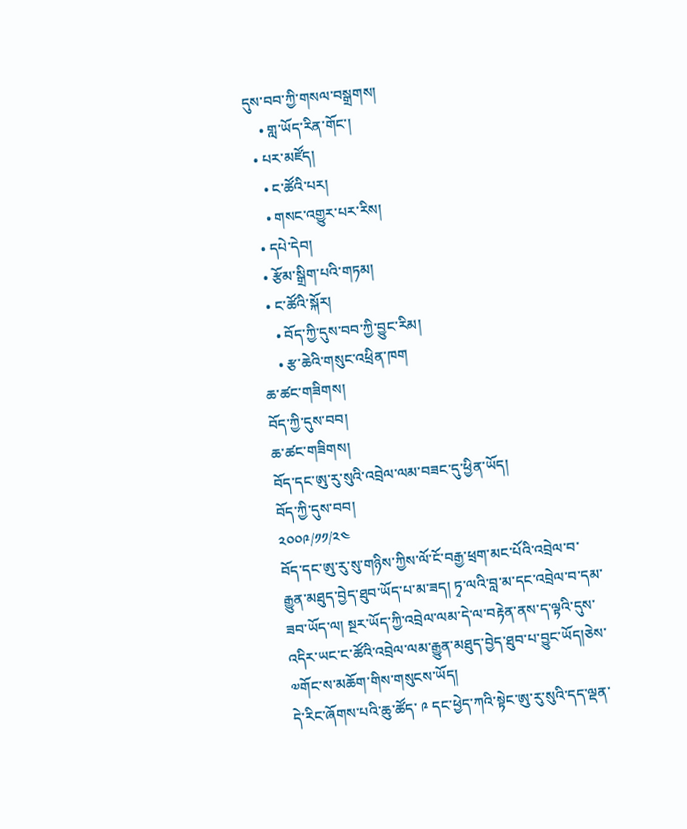དུས་བབ་ཀྱི་གསལ་བསྒྲགས།
    • གླ་ཡོད་རིན་གོང་།
  • པར་མཛོད།
    • ང་ཚོའི་པར།
    • གསང་འགྱུར་པར་རིས།
  • དཔེ་དེབ།
  • རྩོམ་སྒྲིག་པའི་གཏམ།
  • ང་ཚོའི་སྐོར།
    • བོད་ཀྱི་དུས་བབ་ཀྱི་བྱུང་རིམ།
    • རྩ་ཆེའི་གསུང་འཕྲིན་ཁག
ཆ་ཚང་གཟིགས།
བོད་ཀྱི་དུས་བབ།
ཆ་ཚང་གཟིགས།
བོད་དང་ཨུ་རུ་སུའི་འབྲེལ་ལམ་བཟང་དུ་ཕྱིན་ཡོད།
བོད་ཀྱི་དུས་བབ།
༢༠༠༩/༡༡/༢༤
བོད་དང་ཨུ་རུ་སུ་གཉིས་ཀྱིས་ལོ་ངོ་བརྒྱ་ཕྲག་མང་པོའི་འབྲེལ་བ་རྒྱུན་མཐུད་བྱེད་ཐུབ་ཡོད་པ་མ་ཟད། ཏྭ་ལའི་བླ་མ་དང་འབྲེལ་བ་དམ་ཟབ་ཡོད་ལ། སྔར་ཡོད་ཀྱི་འབྲེལ་ལམ་དེ་ལ་བརྟེན་ནས་ད་ལྟའི་དུས་འདིར་ཡང་ང་ཚོའི་འབྲེལ་ལམ་རྒྱུན་མཐུད་བྱེད་ཐུབ་པ་བྱུང་ཡོད།ཅེས་༧གོང་ས་མཆོག་གིས་གསུངས་ཡོད།
དེ་རིང་ཞོགས་པའི་ཆུ་ཚོད་ ༩ དང་ཕྱེད་ཀའི་སྟེང་ཨུ་རུ་སུའི་དད་ལྡན་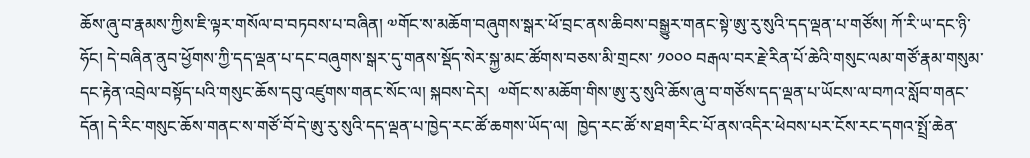ཆོས་ཞུ་བ་རྣམས་ཀྱིས་ཇི་ལྟར་གསོལ་བ་བཏབས་པ་བཞིན། ༧གོང་ས་མཆོག་བཞུགས་སྒར་ཕོ་བྲང་ནས་ཆིབས་བསྒྱུར་གནང་སྟེ་ཨུ་རུ་སུའི་དད་ལྡན་པ་གཙོས། ཀོ་རི་ཡ་དང་ཉི་ཧོང། དེ་བཞིན་ནུབ་ཕྱོགས་ཀྱི་དད་ལྡན་པ་དང་བཞུགས་སྒར་དུ་གནས་སྡོད་སེར་སྐྱ་མང་ཚོགས་བཅས་མི་གྲངས་ ༡༠༠༠ བརྒལ་བར་རྗེ་རིན་པོ་ཆེའི་གསུང་ལམ་གཙོ་རྣམ་གསུམ་དང་རྟེན་འབྲེལ་བསྟོད་པའི་གསུང་ཆོས་དབུ་འཛུགས་གནང་སོང་ལ། སྐབས་དེར།  ༧གོང་ས་མཆོག་གིས་ཨུ་རུ་སུའི་ཆོས་ཞུ་བ་གཙོས་དད་ལྡན་པ་ཡོངས་ལ་བཀའ་སློབ་གནང་དོན། དེ་རིང་གསུང་ཆོས་གནང་ས་གཙོ་བོ་དེ་ཨུ་རུ་སུའི་དད་ལྡན་པ་ཁྱེད་རང་ཚོ་ཆགས་ཡོད་ལ།  ཁྱེད་རང་ཚོ་ས་ཐག་རིང་པོ་ནས་འདིར་ཕེབས་པར་ངོས་རང་དགའ་སྤྲོ་ཆེན་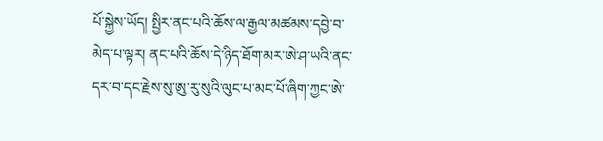པོ་སྐྱེས་ཡོད། སྤྱིར་ནང་པའི་ཆོས་ལ་རྒྱལ་མཚམས་དབྱེ་བ་མེད་པ་ལྟར། ནང་པའི་ཆོས་དེ་ཉིད་ཐོག་མར་ཨེ་ཤ་ཡའི་ནང་དར་བ་དང་རྗེས་སུ་ཨུ་རུ་སུའི་ལུང་པ་མང་པོ་ཞིག་ཀྱང་ཨེ་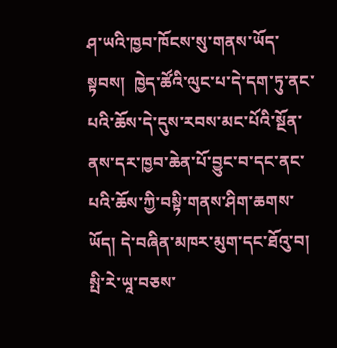ཤ་ཡའི་ཁྱབ་ཁོངས་སུ་གནས་ཡོད་སྟབས།  ཁྱེད་ཚོའི་ལུང་པ་དེ་དག་ཏུ་ནང་པའི་ཆོས་དེ་དུས་རབས་མང་པོའི་སྔོན་ནས་དར་ཁྱབ་ཆེན་པོ་བྱུང་བ་དང་ནང་པའི་ཆོས་ཀྱི་བསྟི་གནས་ཤིག་ཆགས་ཡོད། དེ་བཞིན་མཁར་མུག་དང་ཐོའུ་བ། སྤི་རེ་ཡཱ་བཅས་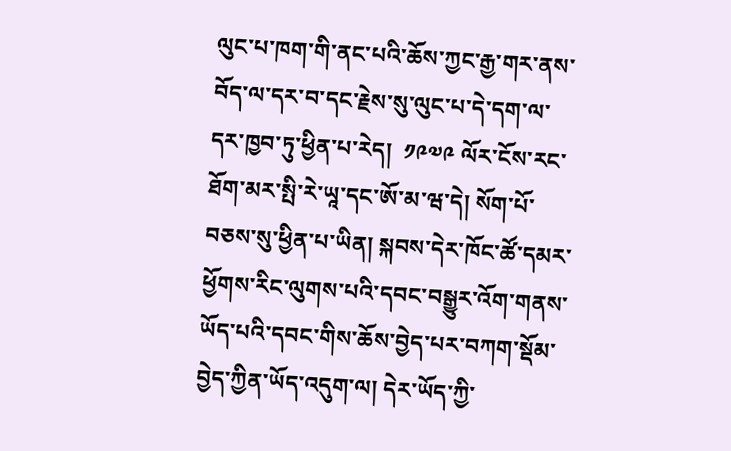ལུང་པ་ཁག་གི་ནང་པའི་ཆོས་ཀྱང་རྒྱ་གར་ནས་བོད་ལ་དར་བ་དང་རྗེས་སུ་ལུང་པ་དེ་དག་ལ་དར་ཁྱབ་ཏུ་ཕྱིན་པ་རེད།  ༡༩༧༩ ལོར་ངོས་རང་ཐོག་མར་སྤི་རེ་ཡཱ་དང་ཨོ་མ་ཝ་དེ། སོག་པོ་བཅས་སུ་ཕྱིན་པ་ཡིན། སྐབས་དེར་ཁོང་ཚོ་དམར་ཕྱོགས་རིང་ལུགས་པའི་དབང་བསྒྱུར་འོག་གནས་ཡོད་པའི་དབང་གིས་ཆོས་བྱེད་པར་བཀག་སྡོམ་བྱེད་ཀྱིན་ཡོད་འདུག་ལ། དེར་ཡོད་ཀྱི་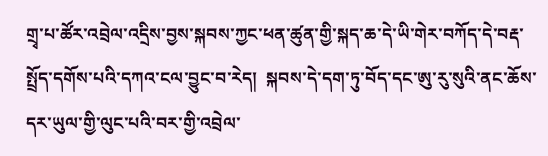གྲྭ་པ་ཚོར་འབྲེལ་འདྲིས་བྱས་སྐབས་ཀྱང་ཕན་ཚུན་གྱི་སྐད་ཆ་དེ་ཡི་གེར་བཀོད་དེ་བརྡ་སྤྲོད་དགོས་པའི་དཀའ་ངལ་བྱུང་བ་རེད།  སྐབས་དེ་དག་ཏུ་བོད་དང་ཨུ་རུ་སུའི་ནང་ཆོས་དར་ཡུལ་གྱི་ལུང་པའི་བར་གྱི་འབྲེལ་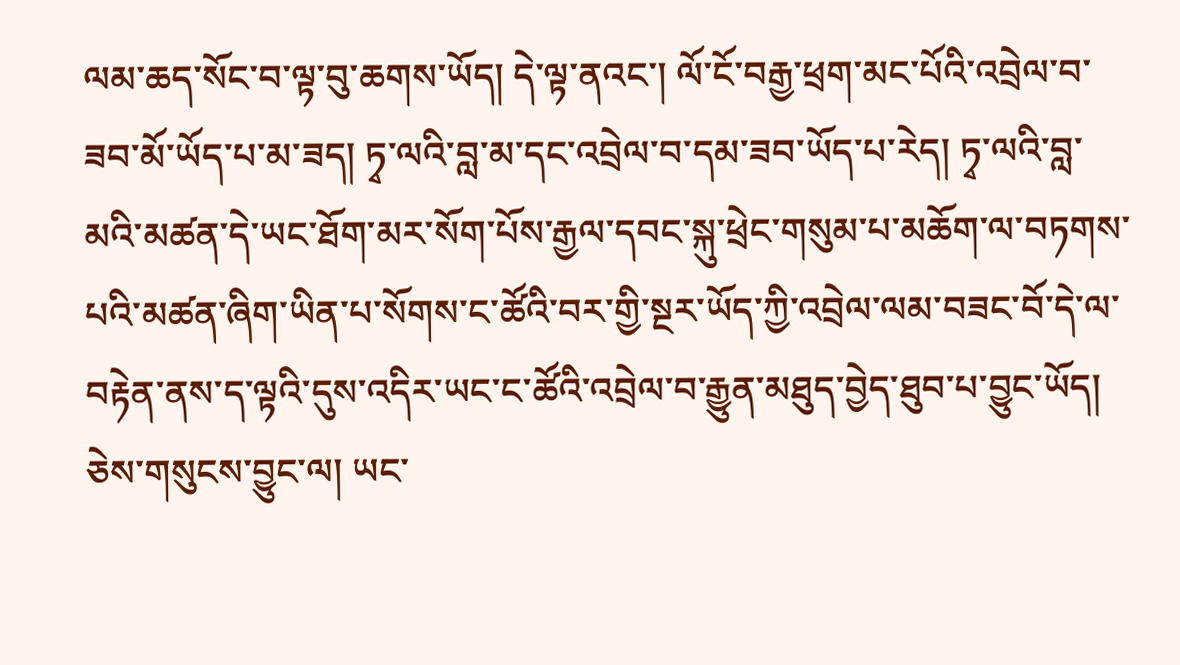ལམ་ཆད་སོང་བ་ལྟ་བུ་ཆགས་ཡོད། དེ་ལྟ་ནའང་། ལོ་ངོ་བརྒྱ་ཕྲག་མང་པོའི་འབྲེལ་བ་ཟབ་མོ་ཡོད་པ་མ་ཟད། ཏྭ་ལའི་བླ་མ་དང་འབྲེལ་བ་དམ་ཟབ་ཡོད་པ་རེད། ཏྭ་ལའི་བླ་མའི་མཚན་དེ་ཡང་ཐོག་མར་སོག་པོས་རྒྱལ་དབང་སྐུ་ཕྲེང་གསུམ་པ་མཆོག་ལ་བཏགས་པའི་མཚན་ཞིག་ཡིན་པ་སོགས་ང་ཚོའི་བར་གྱི་སྔར་ཡོད་ཀྱི་འབྲེལ་ལམ་བཟང་བོ་དེ་ལ་བརྟེན་ནས་ད་ལྟའི་དུས་འདིར་ཡང་ང་ཚོའི་འབྲེལ་བ་རྒྱུན་མཐུད་བྱེད་ཐུབ་པ་བྱུང་ཡོད།  ཅེས་གསུངས་བྱུང་ལ། ཡང་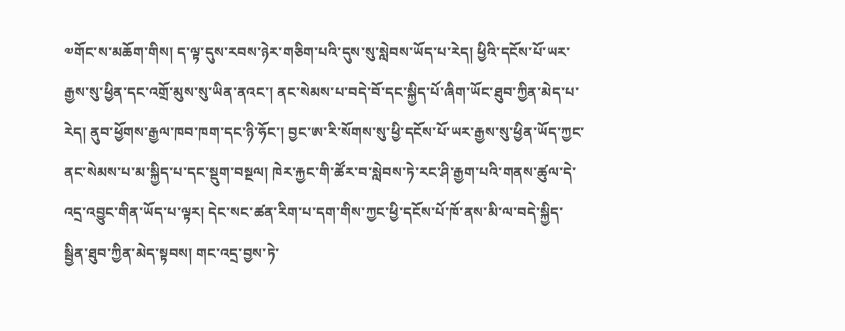༧གོང་ས་མཆོག་གིས། ད་ལྟ་དུས་རབས་ཉེར་གཅིག་པའི་དུས་སུ་སླེབས་ཡོད་པ་རེད། ཕྱིའི་དངོས་པོ་ཡར་རྒྱས་སུ་ཕྱིན་དང་འགྲོ་མུས་སུ་ཡིན་ནའང་། ནང་སེམས་པ་བདེ་བོ་དང་སྐྱིད་པོ་ཞིག་ཡོང་ཐུབ་ཀྱིན་མེད་པ་རེད། ནུབ་ཕྱོགས་རྒྱལ་ཁབ་ཁག་དང་ཉི་ཧོང་། བྱང་ཨ་རི་སོགས་སུ་ཕྱི་དངོས་པོ་ཡར་རྒྱས་སུ་ཕྱིན་ཡོད་ཀྱང་ནང་སེམས་པ་མ་སྐྱིད་པ་དང་སྡུག་བསྔལ། ཁེར་རྐྱང་གི་ཚོར་བ་སླེབས་ཏེ་རང་ཤི་རྒྱག་པའི་གནས་ཚུལ་དེ་འདྲ་འབྱུང་གིན་ཡོད་པ་ལྟར། དེང་སང་ཚན་རིག་པ་དག་གིས་ཀྱང་ཕྱི་དངོས་པོ་ཁོ་ནས་མི་ལ་བདེ་སྐྱིད་སྦྱིན་ཐུབ་ཀྱིན་མེད་སྟབས། གང་འདྲ་བྱས་ཏེ་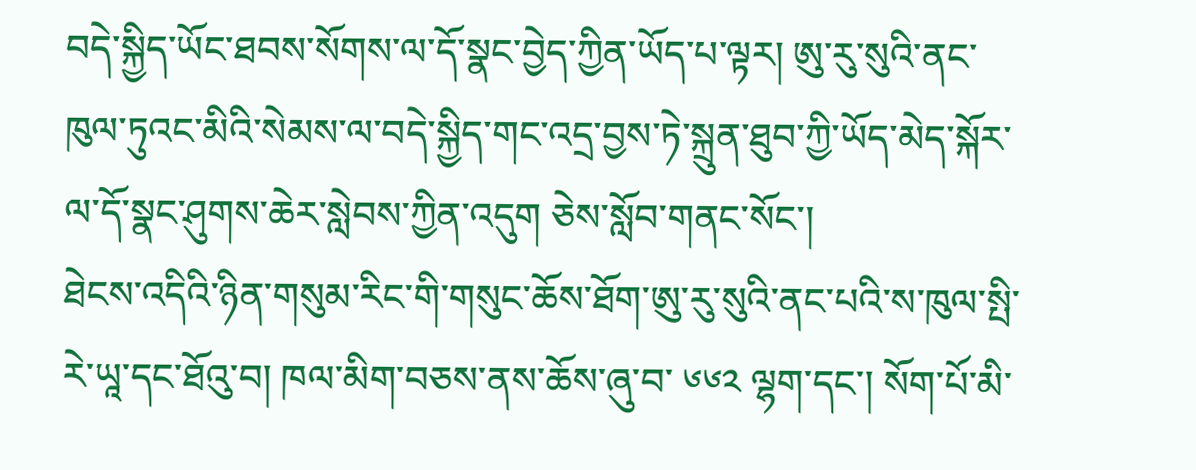བདེ་སྐྱིད་ཡོང་ཐབས་སོགས་ལ་དོ་སྣང་བྱེད་ཀྱིན་ཡོད་པ་ལྟར། ཨུ་རུ་སུའི་ནང་ཁུལ་ཏུའང་མིའི་སེམས་ལ་བདེ་སྐྱིད་གང་འདྲ་བྱས་ཏེ་སྐྲུན་ཐུབ་ཀྱི་ཡོད་མེད་སྐོར་ལ་དོ་སྣང་ཤུགས་ཆེར་སླེབས་ཀྱིན་འདུག ཅེས་སློབ་གནང་སོང་།
ཐེངས་འདིའི་ཉིན་གསུམ་རིང་གི་གསུང་ཆོས་ཐོག་ཨུ་རུ་སུའི་ནང་པའི་ས་ཁུལ་སྤི་རེ་ཡཱ་དང་ཐོའུ་བ། ཁལ་མིག་བཅས་ནས་ཆོས་ཞུ་བ་ ༦༦༢ ལྷག་དང་། སོག་པོ་མི་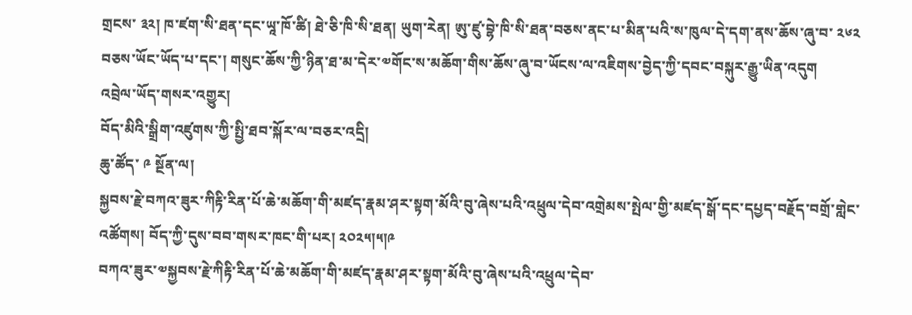གྲངས་ ༣༢། ཁ་ཛག་སི་ཐན་དང་ཡཱ་ཁོ་ཚི། ཐེ་ཅི་ཁི་སི་ཐན། ཡུག་རེན། ཨུ་ཛུ་བྷེ་ཁི་སི་ཐན་བཅས་ནང་པ་མིན་པའི་ས་ཁུལ་དེ་དག་ནས་ཆོས་ཞུ་བ་ ༢༦༢ བཅས་ཡོང་ཡོད་པ་དང་། གསུང་ཆོས་ཀྱི་ཉིན་ཐ་མ་དེར་༧གོང་ས་མཆོག་གིས་ཆོས་ཞུ་བ་ཡོངས་ལ་འཇིགས་བྱེད་ཀྱི་དབང་བསྐུར་རྒྱུ་ཡིན་འདུག
འབྲེལ་ཡོད་གསར་འགྱུར།
བོད་མིའི་སྒྲིག་འཛུགས་ཀྱི་སྤྱི་ཐབ་སྐོར་ལ་བཅར་འདྲི།
ཆུ་ཚོད་ ༩ སྔོན་ལ།
སྐྱབས་རྗེ་བཀའ་ཟུར་ཀིརྟི་རིན་པོ་ཆེ་མཆོག་གི་མཛད་རྣམ་ཤར་སྟག་མོའི་བུ་ཞེས་པའི་འཕྲུལ་དེབ་འགྲེམས་སྤེལ་གྱི་མཛད་སྒོ་དང་དཔྱད་བརྗོད་བགྲོ་གླེང་འཚོགས། བོད་ཀྱི་དུས་བབ་གསར་ཁང་གི་པར། ༢༠༢༥།༥།༩
བཀའ་ཟུར་༧སྐྱབས་རྗེ་ཀིརྟི་རིན་པོ་ཆེ་མཆོག་གི་མཛད་རྣམ་ཤར་སྟག་མོའི་བུ་ཞེས་པའི་འཕྲུལ་དེབ་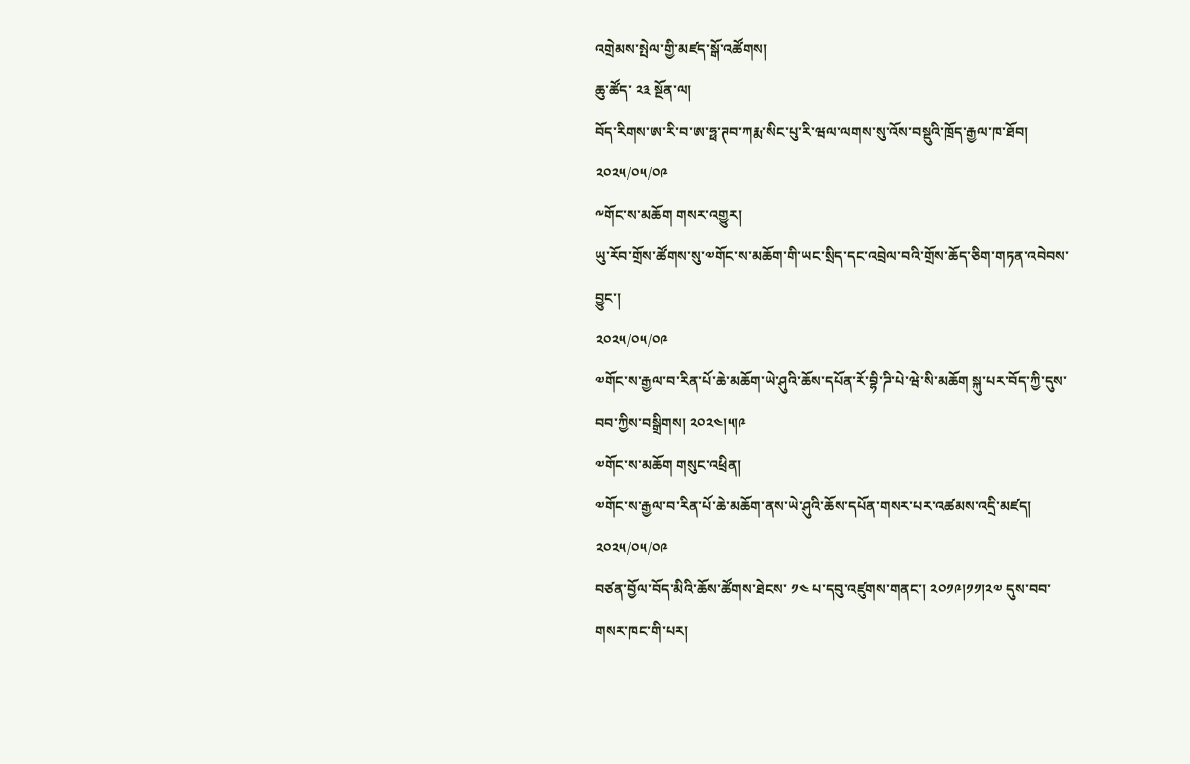འགྲེམས་སྤེལ་གྱི་མཛད་སྒོ་འཚོགས།
ཆུ་ཚོད་ ༢༣ སྔོན་ལ།
བོད་རིགས་ཨ་རི་བ་ཨ་ཧྥ་ཊབ་ཀརྨ་སིང་པུ་རི་ཝལ་ལགས་སུ་འོས་བསྡུའི་ཁྲོད་རྒྱལ་ཁ་ཐོབ།
༢༠༢༥/༠༥/༠༩
༸གོང་ས་མཆོག གསར་འགྱུར།
ཡུ་རོབ་གྲོས་ཚོགས་སུ་༧གོང་ས་མཆོག་གི་ཡང་སྲིད་དང་འབྲེལ་བའི་གྲོས་ཆོད་ཅིག་གཏན་འབེབས་བྱུང་།
༢༠༢༥/༠༥/༠༩
༧གོང་ས་རྒྱལ་བ་རིན་པོ་ཆེ་མཆོག་ཡེ་ཤུའི་ཆོས་དཔོན་རོ་བྷི་ཌི་པེ་ཝེ་སི་མཆོག སྐུ་པར་བོད་ཀྱི་དུས་བབ་ཀྱིས་བསྒྲིགས། ༢༠༢༤།༥།༩
༧གོང་ས་མཆོག གསུང་འཕྲིན།
༧གོང་ས་རྒྱལ་བ་རིན་པོ་ཆེ་མཆོག་ནས་ཡེ་ཤུའི་ཆོས་དཔོན་གསར་པར་འཚམས་འདྲི་མཛད།
༢༠༢༥/༠༥/༠༩
བཙན་བྱོལ་བོད་མིའི་ཆོས་ཚོགས་ཐེངས་ ༡༤ པ་དབུ་འཛུགས་གནང་། ༢༠༡༩།༡༡།༢༧ དུས་བབ་གསར་ཁང་གི་པར།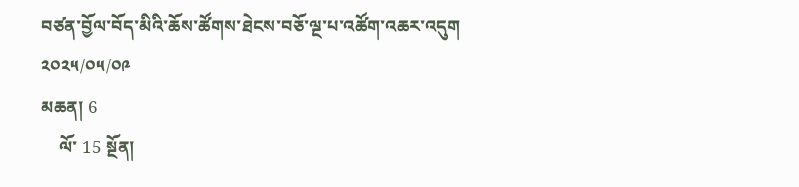བཙན་བྱོལ་བོད་མིའི་ཆོས་ཚོགས་ཐེངས་བཅོ་ལྔ་པ་འཚོག་འཆར་འདུག
༢༠༢༥/༠༥/༠༩
མཆན། 6
    ལོ་ 15 སྔོན།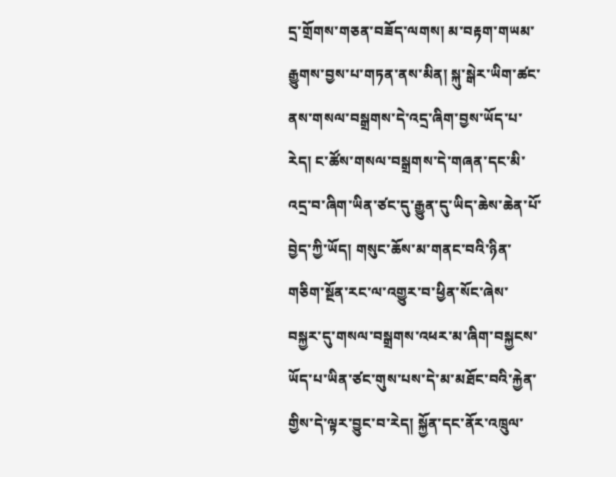དྲ་གྲོགས་གཅན་བཟོད་ལགས། མ་བརྟག་གཡམ་རྒྱུགས་བྱས་པ་གཏན་ནས་མིན། སྐུ་སྒེར་ཡིག་ཚང་ནས་གསལ་བསྒྲགས་དེ་འདྲ་ཞིག་བྱས་ཡོད་པ་རེད། ང་ཚོས་གསལ་བསྒྲགས་དེ་གཞན་དང་མི་འདྲ་བ་ཞིག་ཡིན་ཙང་དུ་རྒྱུན་དུ་ཡིད་ཆེས་ཆེན་པོ་བྱེད་ཀྱི་ཡོད། གསུང་ཆོས་མ་གནང་བའི་ཉིན་གཅིག་སྔོན་རང་ལ་འགྱུར་བ་ཕྱིན་སོང་ཞེས་བསྐྱར་དུ་གསལ་བསྒྲགས་འཕར་མ་ཞིག་བསྐྱངས་ཡོད་པ་ཡིན་ཙང་གུས་པས་དེ་མ་མཐོང་བའི་རྐྱེན་གྱིས་དེ་ལྟར་བྱུང་བ་རེད། སྐྱོན་དང་ནོར་འཁྲུལ་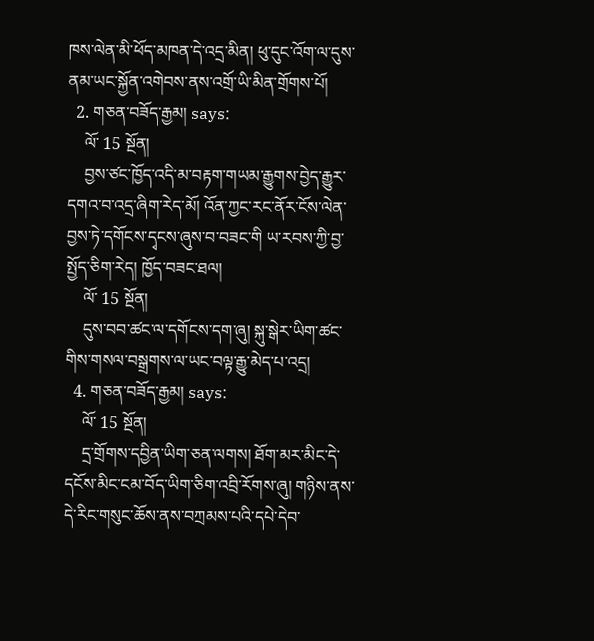ཁས་ལེན་མི་ཕོད་མཁན་དེ་འདྲ་མིན། ཕུ་དུང་འོག་ལ་དུས་ནམ་ཡང་སྐྱོན་འགེབས་ནས་འགྲོ་ཡི་མིན་གྲོགས་པོ།
  2. གཅན་བཟོད་རྒྱམ། says:
    ལོ་ 15 སྔོན།
    བྱས་ཙང་ཁྱོད་འདི་མ་བརྟག་གཡམ་རྒྱུགས་བྱེད་རྒྱུར་དགའ་བ་འདྲ་ཞིག་རེད་མོ། འོན་ཀྱང་རང་ནོར་ངོས་ལེན་བྱས་ཏེ་དགོངས་དྭངས་ཞུས་བ་བཟང་གི ཡ་རབས་ཀྱི་བྱ་སྤྱོད་ཅིག་རེད། ཁྱོད་བཟང་ཐལ།
    ལོ་ 15 སྔོན།
    དུས་བབ་ཚང་ལ་དགོངས་དག་ཞུ། སྐུ་སྒེར་ཡིག་ཚང་གིས་གསལ་བསྒྲགས་ལ་ཡང་བལྟ་རྒྱུ་མེད་པ་འདྲ།
  4. གཅན་བཟོད་རྒྱམ། says:
    ལོ་ 15 སྔོན།
    དྲ་གྲོགས་དབྱིན་ཡིག་ཅན་ལགས། ཐོག་མར་མིང་དེ་དངོས་མིང་ངམ་བོད་ཡིག་ཅིག་འབྲི་རོགས་ཞུ། གཉིས་ནས་དེ་རིང་གསུང་ཆོས་ནས་བཀྲམས་པའི་དཔེ་དེབ་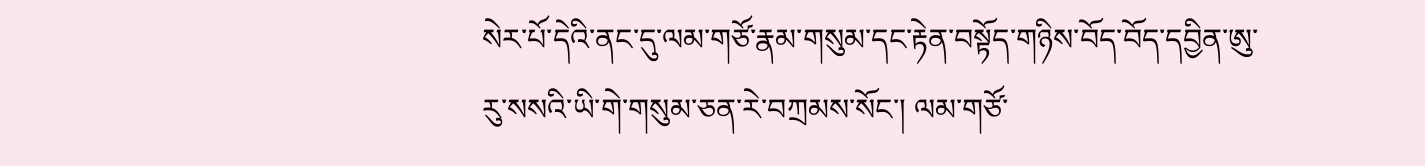སེར་པོ་དེའི་ནང་དུ་ལམ་གཙོ་རྣམ་གསུམ་དང་རྟེན་བསྟོད་གཉིས་བོད་བོད་དབྱིན་ཨུ་རུ་སསའི་ཡི་གེ་གསུམ་ཅན་རེ་བཀྲམས་སོང་། ལམ་གཙོ་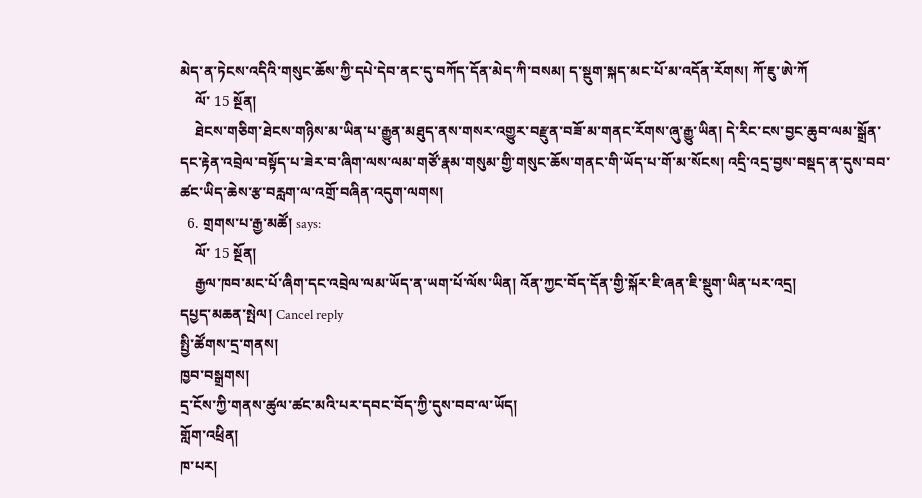མེད་ན་ཏེངས་འདིའི་གསུང་ཆོས་ཀྱི་དཔེ་དེབ་ནང་དུ་བཀོད་དོན་མེད་ཀི་བསམ། ད་སྡུག་སྐད་མང་པོ་མ་འདོན་རོགས། ཀོ་ཇུ་ཨེ་ཀོ
    ལོ་ 15 སྔོན།
    ཐེངས་གཅིག་ཐེངས་གཉིས་མ་ཡིན་པ་རྒྱུན་མཐུད་ནས་གསར་འགྱུར་བརྫུན་བཟོ་མ་གནང་རོགས་ཞུ་རྒྱུ་ཡིན། དེ་རིང་ངས་བྱང་ཆུབ་ལམ་སྒྲོན་དང་རྟེན་འབྲེལ་བསྟོད་པ་ཟེར་བ་ཞིག་ལས་ལམ་གཙོ་རྣམ་གསུམ་གྱི་གསུང་ཆོས་གནང་གི་ཡོད་པ་གོ་མ་སོངས། འདྲི་འདྲ་བྱས་བསྡད་ན་དུས་བབ་ཚང་ཡིད་ཆེས་རྩ་བརླག་ལ་འགྲོ་བཞིན་འདུག་ལགས།
  6. གྲགས་པ་རྒྱ་མཚོ། says:
    ལོ་ 15 སྔོན།
    རྒྱལ་ཁབ་མང་པོ་ཞིག་དང་འབྲེལ་ལམ་ཡོད་ན་ཡག་པོ་ལོས་ཡིན། འོན་ཀྱང་བོད་དོན་གྱི་སྐོར་ཇི་ཞན་ཇི་སྡུག་ཡིན་པར་འདྲ།
དཔྱད་མཆན་སྤེལ། Cancel reply
སྤྱི་ཚོགས་དྲ་གནས།
ཁྱབ་བསྒྲགས།
དྲ་ངོས་ཀྱི་གནས་ཚུལ་ཚང་མའི་པར་དབང་བོད་ཀྱི་དུས་བབ་ལ་ཡོད།
གློག་འཕྲིན།
ཁ་པར།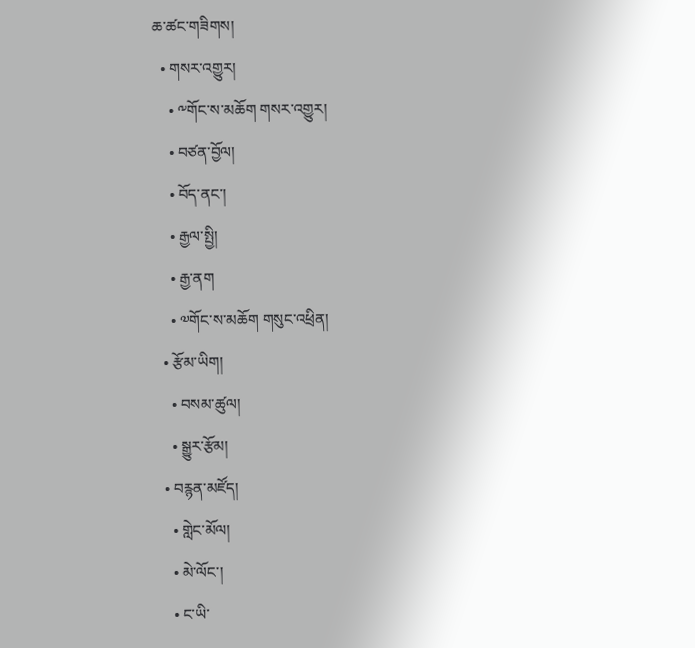ཆ་ཚང་གཟིགས།
  • གསར་འགྱུར།
    • ༸གོང་ས་མཆོག གསར་འགྱུར།
    • བཙན་བྱོལ།
    • བོད་ནང་།
    • རྒྱལ་སྤྱི།
    • རྒྱ་ནག
    • ༧གོང་ས་མཆོག གསུང་འཕྲིན།
  • རྩོམ་ཡིག།
    • བསམ་ཚུལ།
    • སྒྱུར་རྩོམ།
  • བརྙན་མཛོད།
    • གླེང་མོལ།
    • མེ་ལོང་།
    • ང་ཡི་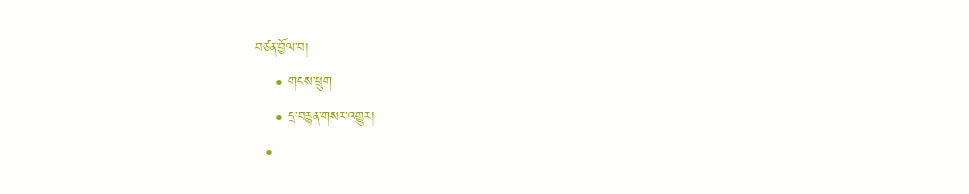བཙན་བྱོལ་བ།
    • གངས་ཕྲུག
    • དྲ་བརྙན་གསར་འགྱུར།
  •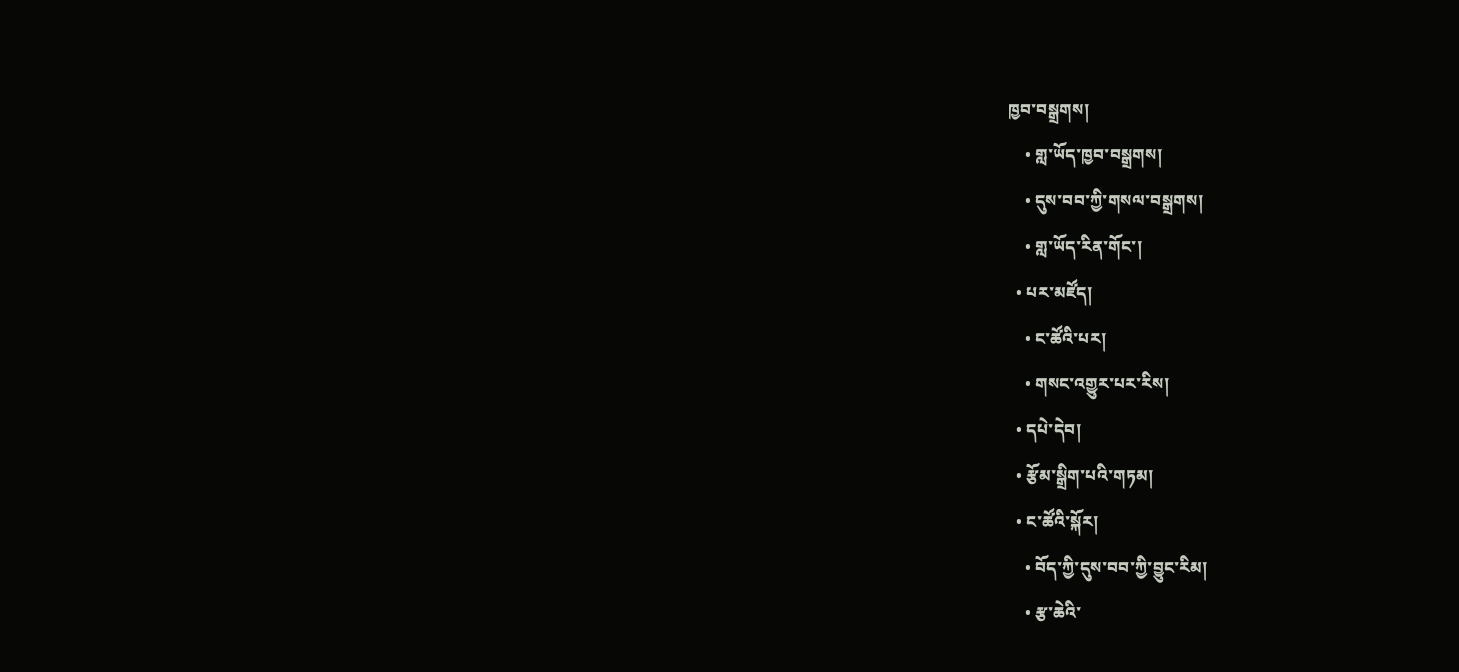ཁྱབ་བསྒྲགས།
    • གླ་ཡོད་ཁྱབ་བསྒྲགས།
    • དུས་བབ་ཀྱི་གསལ་བསྒྲགས།
    • གླ་ཡོད་རིན་གོང་།
  • པར་མཛོད།
    • ང་ཚོའི་པར།
    • གསང་འགྱུར་པར་རིས།
  • དཔེ་དེབ།
  • རྩོམ་སྒྲིག་པའི་གཏམ།
  • ང་ཚོའི་སྐོར།
    • བོད་ཀྱི་དུས་བབ་ཀྱི་བྱུང་རིམ།
    • རྩ་ཆེའི་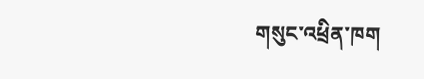གསུང་འཕྲིན་ཁག